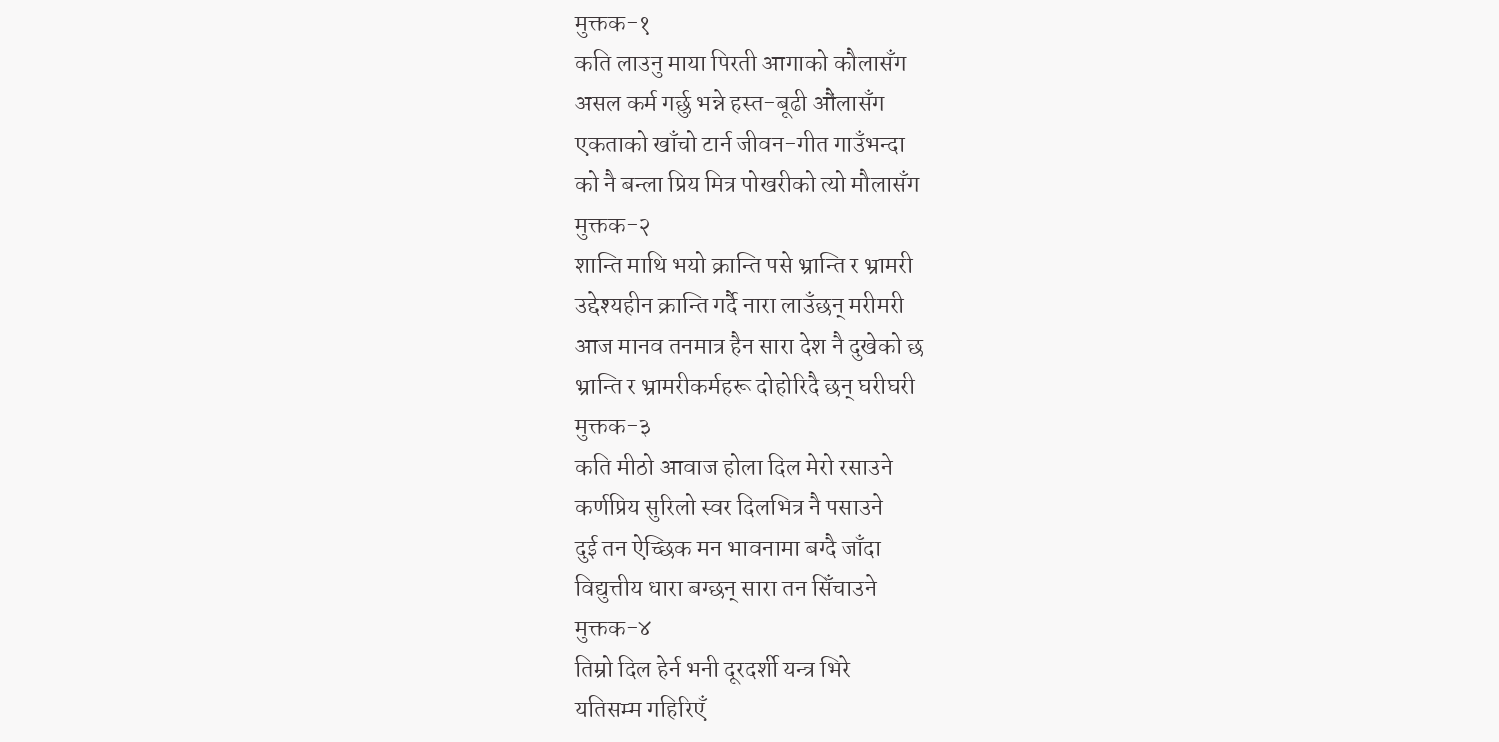मुक्तक-१
कति लाउनु माया पिरती आगाको कौलासँग
असल कर्म गर्छु भन्ने हस्त-बूढी औंलासँग
एकताको खाँचो टार्न जीवन-गीत गाउँभन्दा
को नै बन्ला प्रिय मित्र पोखरीको त्यो मौलासँग
मुक्तक-२
शान्ति माथि भयो क्रान्ति पसे भ्रान्ति र भ्रामरी
उद्देश्यहीन क्रान्ति गर्दै नारा लाउँछन् मरीमरी
आज मानव तनमात्र हैन सारा देश नै दुखेको छ
भ्रान्ति र भ्रामरीकर्महरू दोहोरिदै छन् घरीघरी
मुक्तक-३
कति मीठो आवाज होला दिल मेरो रसाउने
कर्णप्रिय सुरिलो स्वर दिलभित्र नै पसाउने
दुई तन ऐच्छिक मन भावनामा बग्दै जाँदा
विद्युत्तीय धारा बग्छन् सारा तन सिँचाउने
मुक्तक-४
तिम्रो दिल हेर्न भनी दूरदर्शी यन्त्र भिरे
यतिसम्म गहिरिएँ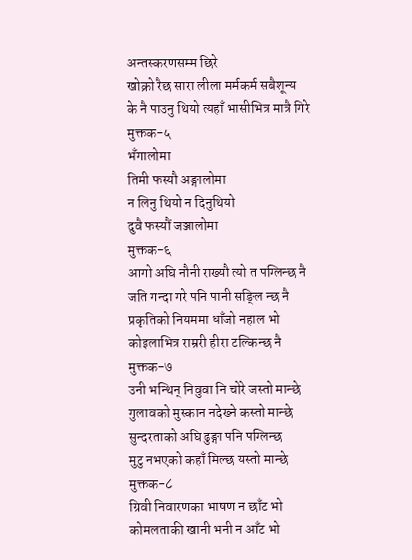अन्तस्करणसम्म छिरे
खोक्रो रैछ सारा लीला मर्मकर्म सबैशून्य
के नै पाउनु थियो त्यहाँ भासीभित्र मात्रै गिरे
मुक्तक-५
भँगालोमा
तिमी फस्यौ अङ्गालोमा
न लिनु थियो न दिनुथियो
दुवै फस्यौं जञ्जालोमा
मुक्तक-६
आगो अघि नौनी राख्यौ त्यो त पग्लिन्छ नै
जति गन्दा गरे पनि पानी सङ्लि न्छ नै
प्रकृतिको नियममा धाँजो नहाल भो
कोइलाभित्र राम्ररी हीरा टल्किन्छ नै
मुक्तक-७
उनी भन्थिन् निवुवा नि चोरे जस्तो मान्छे
गुलावको मुस्कान नदेख्ने कस्तो मान्छे
सुन्दरताको अघि ढुङ्गा पनि पग्लिन्छ
मुटु नभएको कहाँ मिल्छ यस्तो मान्छे
मुक्तक-८
ग्रिवी निवारणका भाषण न छाँट भो
कोमलताकी खानी भनी न आँट भो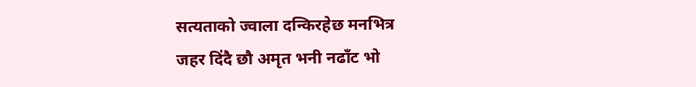सत्यताको ज्वाला दन्किरहेछ मनभित्र
जहर दिंदै छौ अमृत भनी नढाँट भो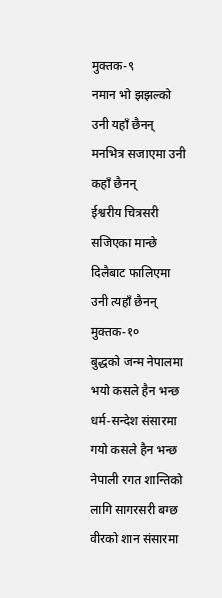मुक्तक-९
नमान भो झझल्को उनी यहाँ छैनन्
मनभित्र सजाएमा उनी कहाँ छैनन्
ईश्वरीय चित्रसरी सजिएका मान्छे
दिलैबाट फालिएमा उनी त्यहाँ छैनन्
मुक्तक-१०
बुद्धको जन्म नेपालमा भयो कसले हैन भन्छ
धर्म-सन्देश संसारमा गयो कसले हैन भन्छ
नेपाली रगत शान्तिको लागि सागरसरी बग्छ
वीरको शान संसारमा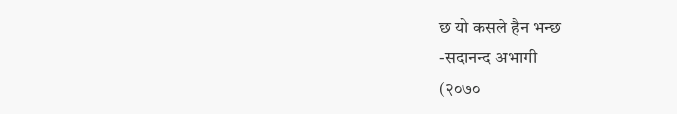छ यो कसले हैन भन्छ
-सदानन्द अभागी
(२०७०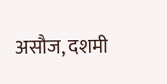असौज, दशमी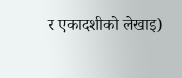र एकादशीको लेखाइ)